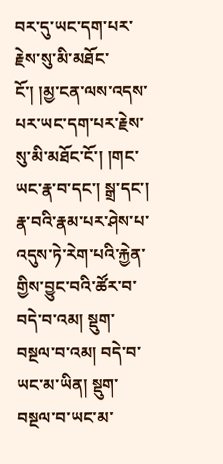བར་དུ་ཡང་དག་པར་རྗེས་སུ་མི་མཐོང་ངོ་། །མྱ་ངན་ལས་འདས་པར་ཡང་དག་པར་རྗེས་སུ་མི་མཐོང་ངོ་། །གང་ཡང་རྣ་བ་དང་། སྒྲ་དང་། རྣ་བའི་རྣམ་པར་ཤེས་པ་འདུས་ཏེ་རེག་པའི་རྐྱེན་གྱིས་བྱུང་བའི་ཚོར་བ་བདེ་བ་འམ། སྡུག་བསྔལ་བ་འམ། བདེ་བ་ཡང་མ་ཡིན། སྡུག་བསྔལ་བ་ཡང་མ་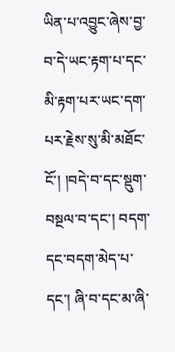ཡིན་པ་འབྱུང་ཞེས་བྱ་བ་དེ་ཡང་རྟག་པ་དང་མི་རྟག་པར་ཡང་དག་པར་རྗེས་སུ་མི་མཐོང་ངོ་། །བདེ་བ་དང་སྡུག་བསྔལ་བ་དང་། བདག་དང་བདག་མེད་པ་དང་། ཞི་བ་དང་མ་ཞི་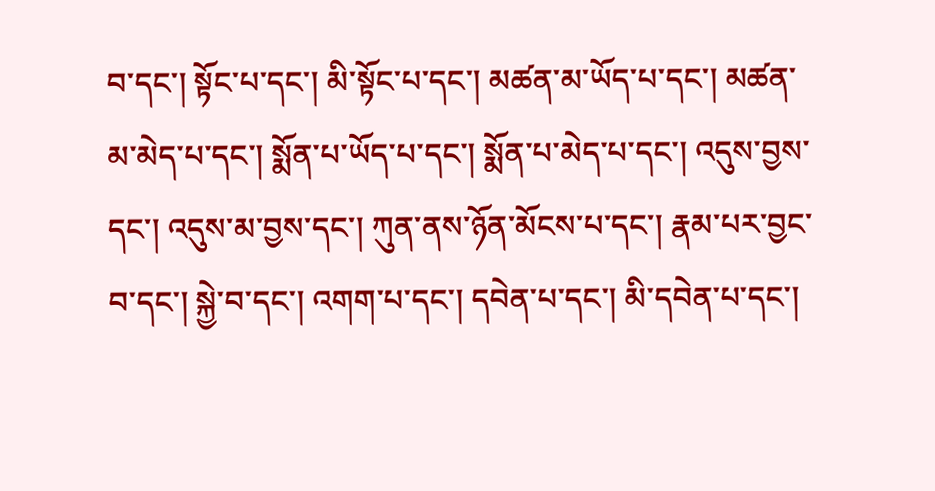བ་དང་། སྟོང་པ་དང་། མི་སྟོང་པ་དང་། མཚན་མ་ཡོད་པ་དང་། མཚན་མ་མེད་པ་དང་། སྨོན་པ་ཡོད་པ་དང་། སྨོན་པ་མེད་པ་དང་། འདུས་བྱས་དང་། འདུས་མ་བྱས་དང་། ཀུན་ནས་ཉོན་མོངས་པ་དང་། རྣམ་པར་བྱང་བ་དང་། སྐྱེ་བ་དང་། འགག་པ་དང་། དབེན་པ་དང་། མི་དབེན་པ་དང་།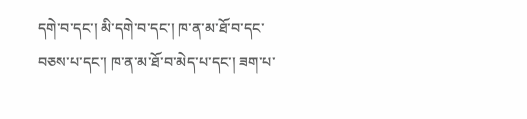དགེ་བ་དང་། མི་དགེ་བ་དང་། ཁ་ན་མ་ཐོ་བ་དང་བཅས་པ་དང་། ཁ་ན་མ་ཐོ་བ་མེད་པ་དང་། ཟག་པ་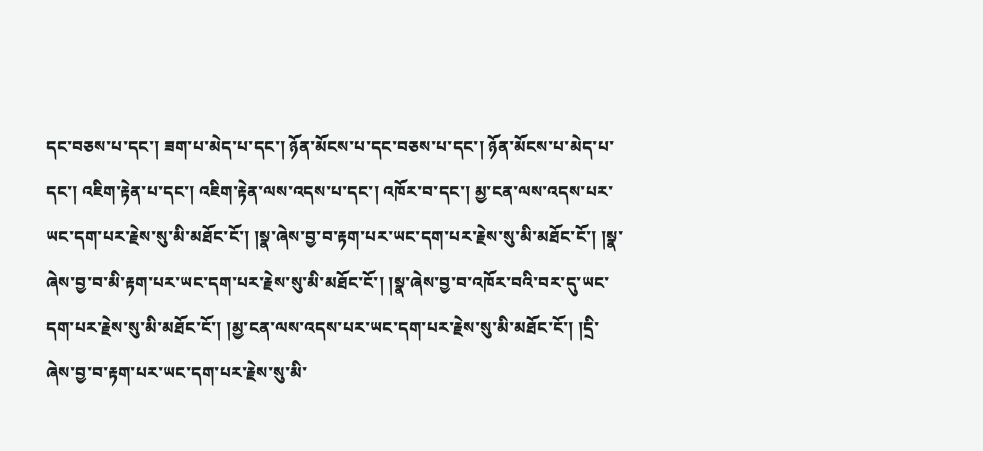དང་བཅས་པ་དང་། ཟག་པ་མེད་པ་དང་། ཉོན་མོངས་པ་དང་བཅས་པ་དང་། ཉོན་མོངས་པ་མེད་པ་དང་། འཇིག་རྟེན་པ་དང་། འཇིག་རྟེན་ལས་འདས་པ་དང་། འཁོར་བ་དང་། མྱ་ངན་ལས་འདས་པར་ཡང་དག་པར་རྗེས་སུ་མི་མཐོང་ངོ་། །སྣ་ཞེས་བྱ་བ་རྟག་པར་ཡང་དག་པར་རྗེས་སུ་མི་མཐོང་ངོ་། །སྣ་ཞེས་བྱ་བ་མི་རྟག་པར་ཡང་དག་པར་རྗེས་སུ་མི་མཐོང་ངོ་། །སྣ་ཞེས་བྱ་བ་འཁོར་བའི་བར་དུ་ཡང་དག་པར་རྗེས་སུ་མི་མཐོང་ངོ་། །མྱ་ངན་ལས་འདས་པར་ཡང་དག་པར་རྗེས་སུ་མི་མཐོང་ངོ་། །དྲི་ཞེས་བྱ་བ་རྟག་པར་ཡང་དག་པར་རྗེས་སུ་མི་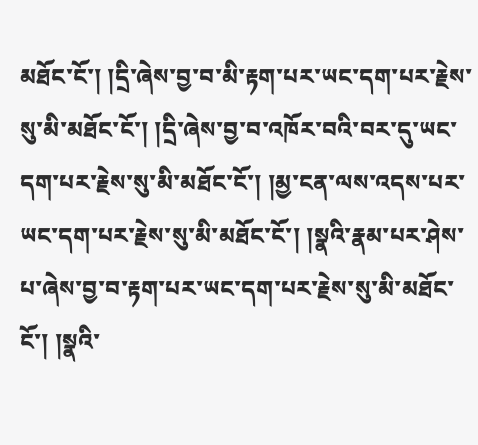མཐོང་ངོ་། །དྲི་ཞེས་བྱ་བ་མི་རྟག་པར་ཡང་དག་པར་རྗེས་སུ་མི་མཐོང་ངོ་། །དྲི་ཞེས་བྱ་བ་འཁོར་བའི་བར་དུ་ཡང་དག་པར་རྗེས་སུ་མི་མཐོང་ངོ་། །མྱ་ངན་ལས་འདས་པར་ཡང་དག་པར་རྗེས་སུ་མི་མཐོང་ངོ་། །སྣའི་རྣམ་པར་ཤེས་པ་ཞེས་བྱ་བ་རྟག་པར་ཡང་དག་པར་རྗེས་སུ་མི་མཐོང་ངོ་། །སྣའི་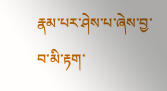རྣམ་པར་ཤེས་པ་ཞེས་བྱ་བ་མི་རྟག་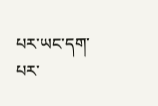པར་ཡང་དག་པར་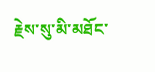རྗེས་སུ་མི་མཐོང་